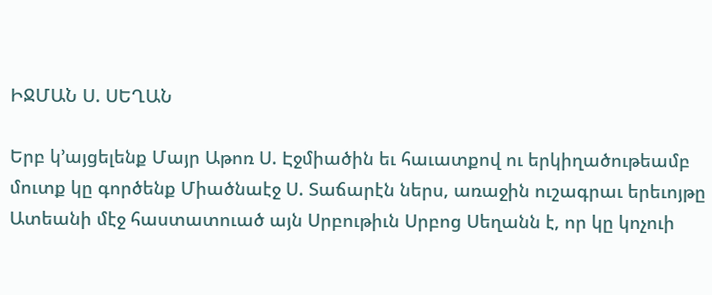ԻՋՄԱՆ Ս. ՍԵՂԱՆ

Երբ կ’այցելենք Մայր Աթոռ Ս. Էջմիածին եւ հաւատքով ու երկիղածութեամբ մուտք կը գործենք Միածնաէջ Ս. Տաճարէն ներս, առաջին ուշագրաւ երեւոյթը Ատեանի մէջ հաստատուած այն Սրբութիւն Սրբոց Սեղանն է, որ կը կոչուի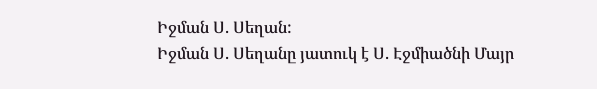Իջման Ս. Սեղան:
Իջման Ս. Սեղանը յատուկ է Ս. Էջմիածնի Մայր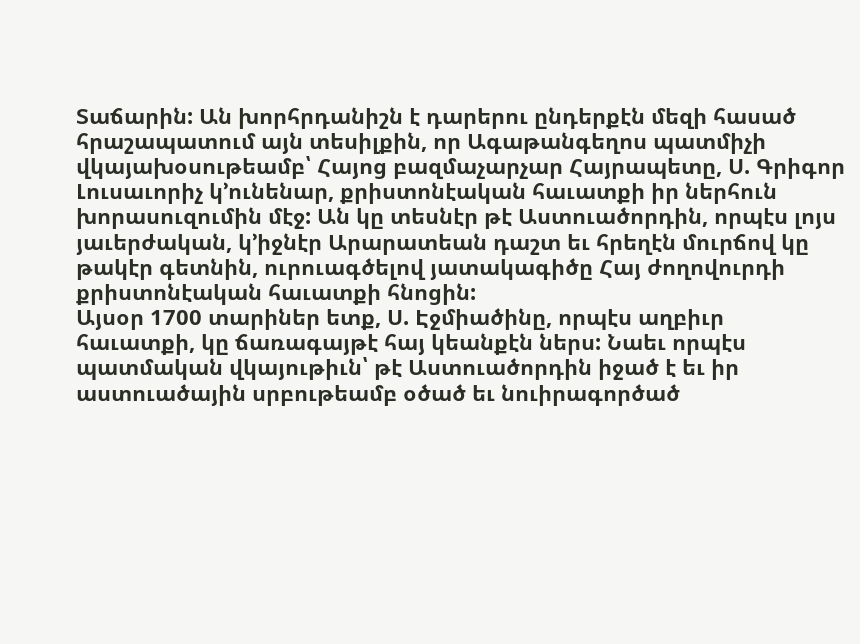Տաճարին: Ան խորհրդանիշն է դարերու ընդերքէն մեզի հասած հրաշապատում այն տեսիլքին, որ Ագաթանգեղոս պատմիչի վկայախօսութեամբ՝ Հայոց բազմաչարչար Հայրապետը, Ս. Գրիգոր Լուսաւորիչ կ’ունենար, քրիստոնէական հաւատքի իր ներհուն խորասուզումին մէջ: Ան կը տեսնէր թէ Աստուածորդին, որպէս լոյս յաւերժական, կ’իջնէր Արարատեան դաշտ եւ հրեղէն մուրճով կը թակէր գետնին, ուրուագծելով յատակագիծը Հայ ժողովուրդի քրիստոնէական հաւատքի հնոցին:
Այսօր 1700 տարիներ ետք, Ս. Էջմիածինը, որպէս աղբիւր հաւատքի, կը ճառագայթէ հայ կեանքէն ներս: Նաեւ որպէս պատմական վկայութիւն՝ թէ Աստուածորդին իջած է եւ իր աստուածային սրբութեամբ օծած եւ նուիրագործած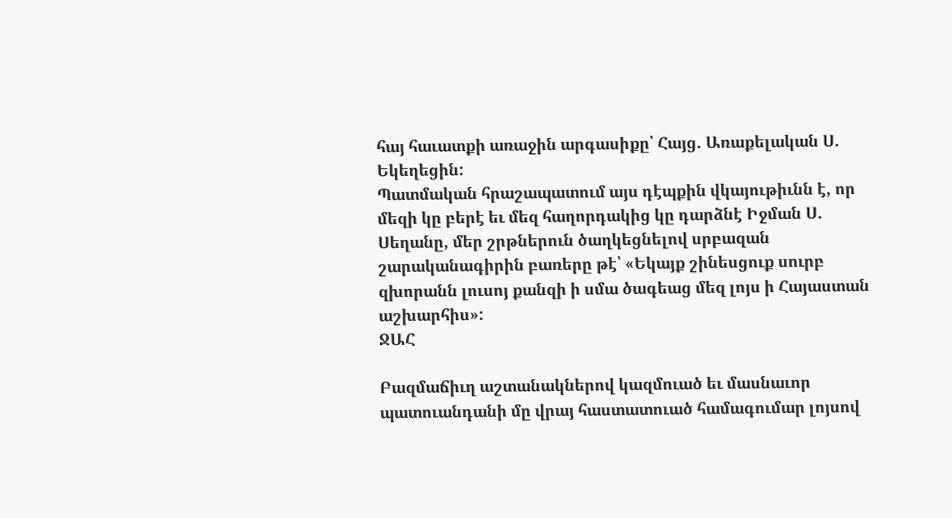հայ հաւատքի առաջին արգասիքը՝ Հայց. Առաքելական Ս. Եկեղեցին:
Պատմական հրաշապատում այս դէպքին վկայութիւնն է, որ մեզի կը բերէ եւ մեզ հաղորդակից կը դարձնէ Իջման Ս. Սեղանը, մեր շրթներուն ծաղկեցնելով սրբազան շարականագիրին բառերը թէ՝ «Եկայք շինեսցուք սուրբ զխորանն լուսոյ քանզի ի սմա ծագեաց մեզ լոյս ի Հայաստան աշխարհիս»:
ՋԱՀ

Բազմաճիւղ աշտանակներով կազմուած եւ մասնաւոր պատուանդանի մը վրայ հաստատուած համագումար լոյսով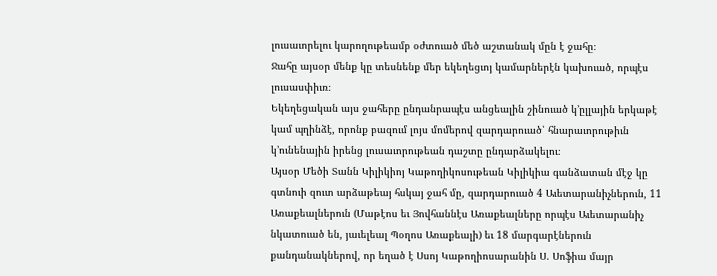լուսաւորելու կարողութեամբ օժտուած մեծ աշտանակ մըն է ջահը։
Ջահը այսօր մենք կը տեսնենք մեր եկեղեցւոյ կամարներէն կախուած, որպէս լուսասփիւռ։
Եկեղեցական այս ջահերը ընդանրապէս անցեալին շինուած կ’ըլլային երկաթէ կամ պղինձէ, որոնք բազում լոյս մոմերով զարդարուած՝ հնարաւորութիւն կ’ունենային իրենց լուսաւորութեան դաշտը ընդարձակելու։
Այսօր Մեծի Տանն Կիլիկիոյ Կաթողիկոսութեան Կիլիկիա գանձատան մէջ կը գտնուի զուտ արձաթեայ հսկայ ջահ մը, զարդարուած 4 Աւետարանիչներուն, 11 Առաքեալներուն (Մաթէոս եւ Յովհաննէս Առաքեալները որպէս Աւետարանիչ նկատուած են, յաւելեալ Պօղոս Առաքեալի) եւ 18 մարգարէներուն քանդանակներով, որ եղած է Սսոյ Կաթողիոսարանին Ս. Սոֆիա մայր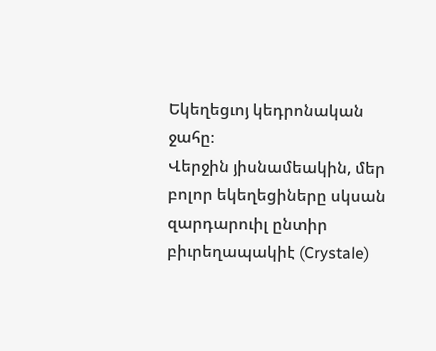Եկեղեցւոյ կեդրոնական ջահը։
Վերջին յիսնամեակին, մեր բոլոր եկեղեցիները սկսան զարդարուիլ ընտիր բիւրեղապակիէ (Crystale)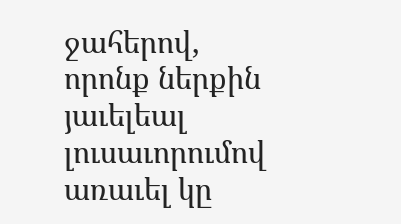ջահերով, որոնք ներքին յաւելեալ լուսաւորումով առաւել կը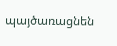պայծառացնեն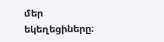մեր եկեղեցիները։